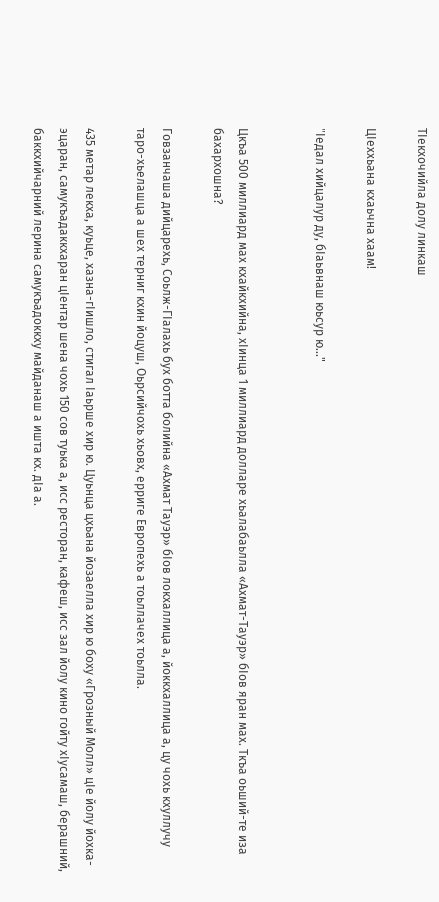ТIекхочийла долу линкаш

ЦIеххьана кхаьчна хаам!

"Iедал хийцалур ду, бIаьвнаш юьсур ю..."


Цкъа 500 миллиард мах кхайкхийна, хIинца 1 миллиард долларе хьалабаьлла «Ахмат-Тауэр» бIов яран мах. Ткъа оьший-те иза бахархошна?

Говзанчаша дийцарехь, Соьлж-ГIалахь бух ботта болийна «Ахмат Тауэр» бIов локхаллица а, йоккхаллица а, цу чохь кхуллучу таро-хьелашца а шех терниг кхин йоцуш, Оьрсийчохь хьовх, ерриге Европехь а тоьллачех тоьлла.

435 метар лекха, куьце, хазна-гIишло, стигал Iаьрше хир ю. Цуьнца цхьана йозаелла хир ю боху «Грозный Молл» цIе йолу йохка-эцаран, самукъадаккхаран цIентар шена чохь 150 сов туька а, исс ресторан, кафеш, исс зал йолу кино гойту хIусамаш, берашний, баккхийчарний лерина самукъадоккху майданаш а ишта кх. дIа а.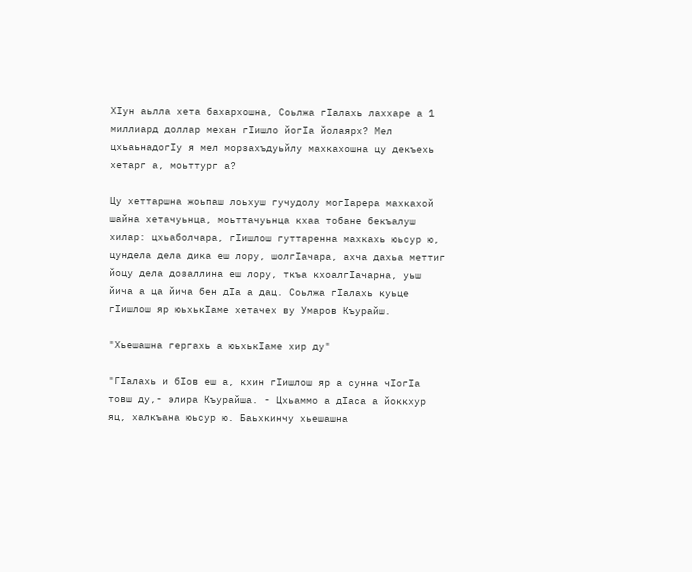ХIун аьлла хета бахархошна, Соьлжа гIалахь лаххаре а 1 миллиард доллар механ гIишло йогIа йолаярх? Мел цхьаьнадогIу я мел морзахъдуьйлу махкахошна цу декъехь хетарг а, моьттург а?

Цу хеттаршна жоьпаш лоьхуш гучудолу могIарера махкахой шайна хетачуьнца, моьттачуьнца кхаа тобане бекъалуш хилар: цхьаболчара, гIишлош гуттаренна махкахь юьсур ю, цундела дела дика еш лору, шолгIачара, ахча дахьа меттиг йоцу дела дозаллина еш лору, ткъа кхоалгIачарна, уьш йича а ца йича бен дIа а дац. Соьлжа гIалахь куьце гIишлош яр юьхькIаме хетачех ву Умаров Къурайш.

"Хьешашна гергахь а юьхькIаме хир ду"

"ГIалахь и бIов еш а, кхин гIишлош яр а сунна чIогIа товш ду,- элира Къурайша. - Цхьаммо а дIаса а йоккхур яц, халкъана юьсур ю. Баьхкинчу хьешашна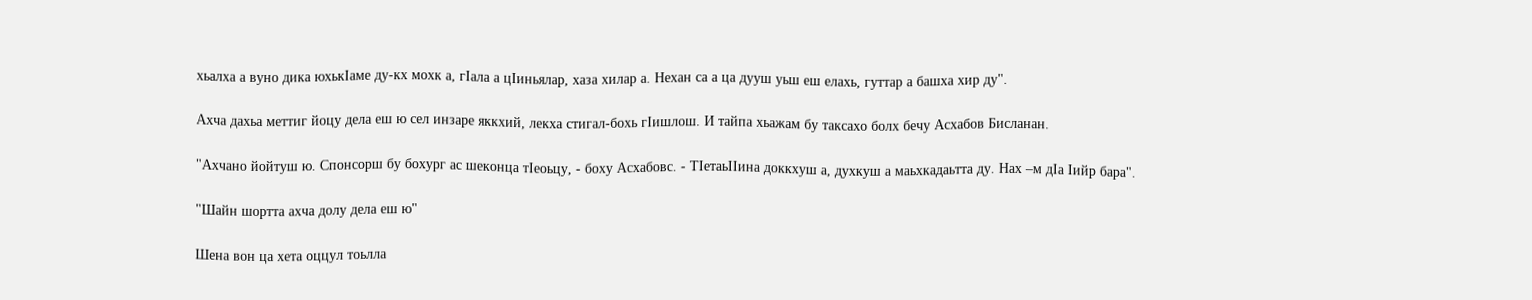хьалха а вуно дика юхькIаме ду-кх мохк а, гIала а цIиньялар, хаза хилар а. Нехан са а ца дууш уьш еш елахь, гуттар а башха хир ду".

Ахча дахьа меттиг йоцу дела еш ю сел инзаре яккхий, лекха стигал-бохь гIишлош. И тайпа хьажам бу таксахо болх бечу Асхабов Бисланан.

"Ахчано йойтуш ю. Спонсорш бу бохург ас шеконца тIеоьцу, - боху Асхабовс. - ТIетаьIIина доккхуш а, духкуш а маьхкадаьтта ду. Нах –м дIа Iийр бара".

"Шайн шортта ахча долу дела еш ю"

Шена вон ца хета оццул тоьлла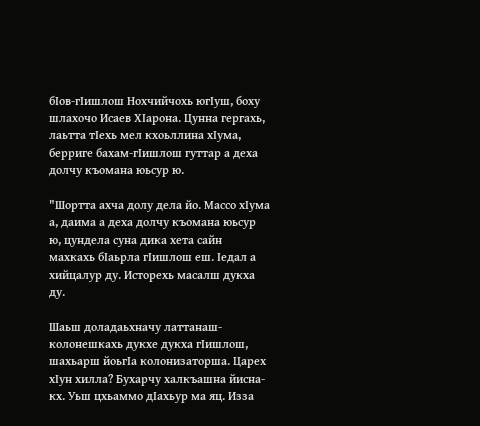бIов-гIишлош Нохчийчохь югIуш, боху шлахочо Исаев ХIарона. Цунна гергахь, лаьтта тIехь мел кхоьллина хIума, берриге бахам-гIишлош гуттар а деха долчу къомана юьсур ю.

"Шортта ахча долу дела йо. Массо хIума а, даима а деха долчу къомана юьсур ю, цундела суна дика хета сайн махкахь бIаьрла гIишлош еш. Iедал а хийцалур ду. Исторехь масалш дукха ду.

Шаьш доладаьхначу латтанаш-колонешкахь дукхе дукха гIишлош, шахьарш йоьгIа колонизаторша. Царех хIун хилла? Бухарчу халкъашна йисна-кх. Уьш цхьаммо дIахьур ма яц. Изза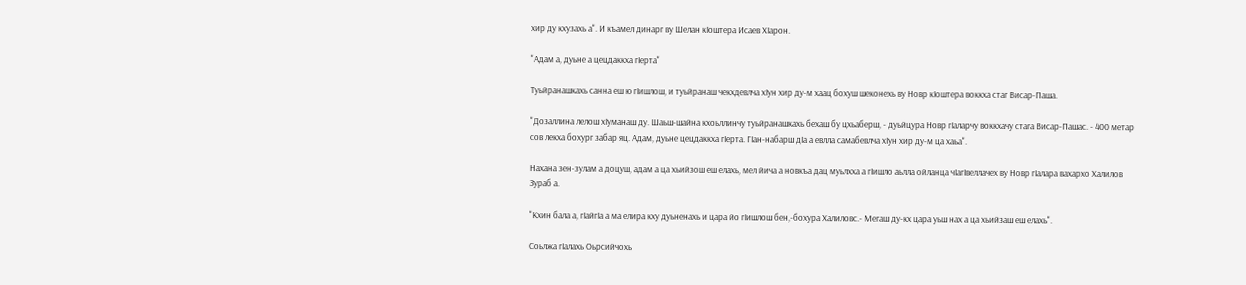хир ду кхузахь а". И къамел динарг ву Шелан кIоштера Исаев ХIарон.

"Адам а, дуьне а цецдаккха гIерта"

Туьйранашкахь санна еш ю гIишлош, и туьйранаш чекхдевлча хIун хир ду-м хаац бохуш шеконехь ву Новр кIоштера воккха стаг Висар-Паша.

"Дозаллина лелош хIуманаш ду. Шаьш-шайна кхоьллинчу туьйранашкахь бехаш бу цхьаберш, - дуьйцура Новр гIаларчу воккхачу стага Висар-Пашас. - 400 метар сов лекха бохург забар яц. Адам, дуьне цецдаккха гIерта. ГIан-набарш дIа а евлла самабевлча хIун хир ду-м ца хаьа".

Нахана зен-зулам а доцуш, адам а ца хьийзош еш елахь, мел йича а новкъа дац муьлхха а гIишло аьлла ойланца чIагIвеллачех ву Новр гIалара вахархо Халилов Зураб а.

"Кхин бала а, гIайгIа а ма елира кху дуьненахь и цара йо гIишлош бен,-бохура Халиловс.- Мегаш ду-кх цара уьш нах а ца хьийзаш еш елахь".

Соьлжа гIалахь Оьрсийчохь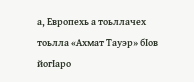а, Европехь а тоьллачех тоьлла «Ахмат Тауэр» бIов йогIаро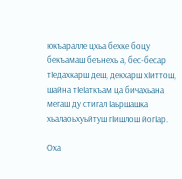юкъаралле цхьа бехке боцу бекъамаш беънехь а, бес-бесар тIедахкарш деш, декхарш хIиттош, шайна тIеIаткъам ца бичахьана мегаш ду стигал Iаьршашка хьалаоьхуьйтуш гIишлош йогIар.

Оха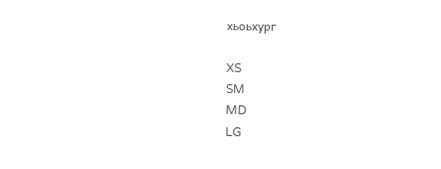хьоьхург

XS
SM
MD
LG